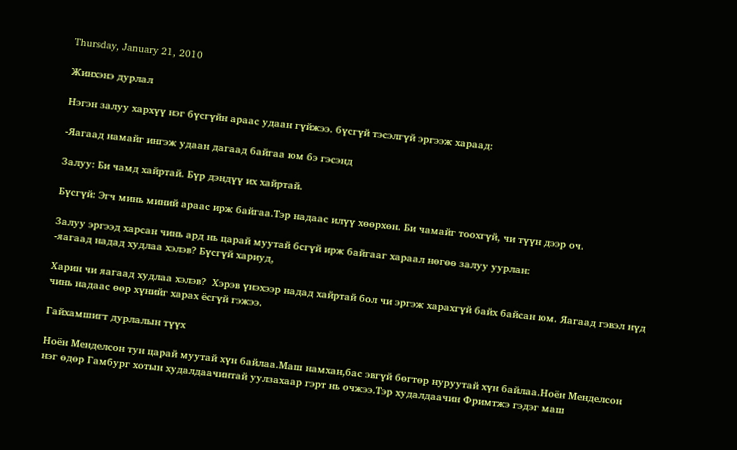Thursday, January 21, 2010

Жинхэнэ дурлал

Нэгэн залуу хархүү нэг бүсгүйн араас удаан гүйжээ. бүсгүй тэсэлгүй эргээж хараад:

-Яагаад намайг ингэж удаан дагаад байгаа юм бэ гэсэнд

Залуу: Би чамд хайртай. Бүр дэндүү их хайртай.

Бүсгүй: Эгч минь миний араас ирж байгаа.Тэр надаас илүү хөөрхөн. Би чамайг тоохгүй, чи түүн дээр оч.

Залуу эргээд харсан чинь ард нь царай муутай бсгүй ирж байгааг хараал нөгөө залуу уурлан:
-яагаад надад худлаа хэлэв? Бүсгүй хариуд,

Харин чи яагаад худлаа хэлэв?  Хэрэв үнэхээр надад хайртай бол чи эргэж харахгүй байх байсан юм. Яагаад гэвэл нүд чинь надаас өөр хүнийг харах ёсгүй гэжээ.

Гайхамшигт дурлалын түүх

Ноён Менделсон тун царай муутай хүн байлаа.Маш намхан,бас эвгүй бөгтөр нуруутай хүн байлаа.Ноён Менделсон нэг өдөр Гамбург хотын худалдаачинтай уулзахаар гэрт нь очжээ.Тэр худалдаачин Фримтжэ гэдэг маш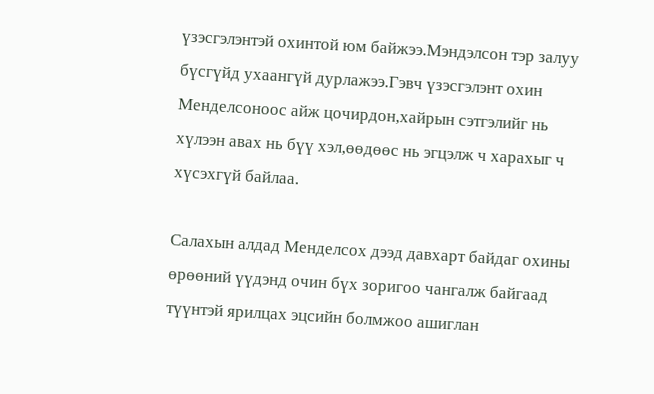үзэсгэлэнтэй охинтой юм байжээ.Мэндэлсон тэр залуу бүсгүйд ухаангүй дурлажээ.Гэвч үзэсгэлэнт охин Менделсоноос айж цочирдон,хайрын сэтгэлийг нь хүлээн авах нь бүү хэл,өөдөөс нь эгцэлж ч харахыг ч хүсэхгүй байлаа.

Салахын алдад Менделсох дээд давхарт байдаг охины өрөөний үүдэнд очин бүх зоригоо чангалж байгаад түүнтэй ярилцах эцсийн болмжоо ашиглан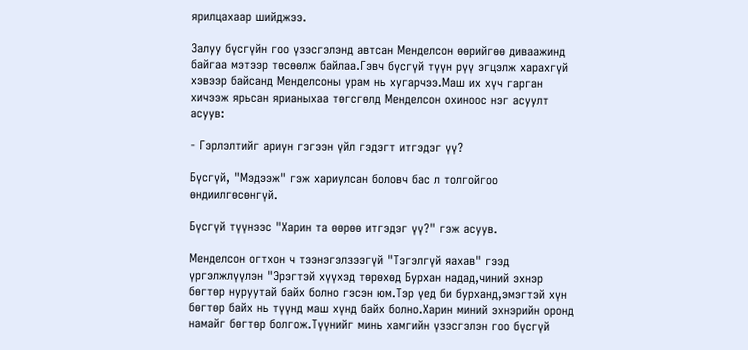ярилцахаар шийджээ.

Залуу бүсгүйн гоо үзэсгэлэнд автсан Менделсон өөрийгөө диваажинд байгаа мэтээр төсөөлж байлаа.Гэвч бүсгүй түүн рүү эгцэлж харахгүй хэвээр байсанд Менделсоны урам нь хугарчээ.Маш их хүч гарган хичээж ярьсан ярианыхаа төгсгөлд Менделсон охиноос нэг асуулт асуув:

- Гэрлэлтийг ариун гэгээн үйл гэдэгт итгэдэг үү?

Бүсгүй, "Мэдээж" гэж хариулсан боловч бас л толгойгоо өндиилгөсөнгүй.

Бүсгүй түүнээс "Харин та өөрөө итгэдэг үү?" гэж асуув.

Менделсон огтхон ч тээнэгэлзээгүй "Тэгэлгүй яахав" гээд үргэлжлүүлэн "Эрэгтэй хүүхэд төрөхөд Бурхан надад,чиний эхнэр бөгтөр нуруутай байх болно гэсэн юм.Тэр үед би бурханд,эмэгтэй хүн бөгтөр байх нь түүнд маш хүнд байх болно.Харин миний эхнэрийн оронд намайг бөгтөр болгож.Түүнийг минь хамгийн үзэсгэлэн гоо бүсгүй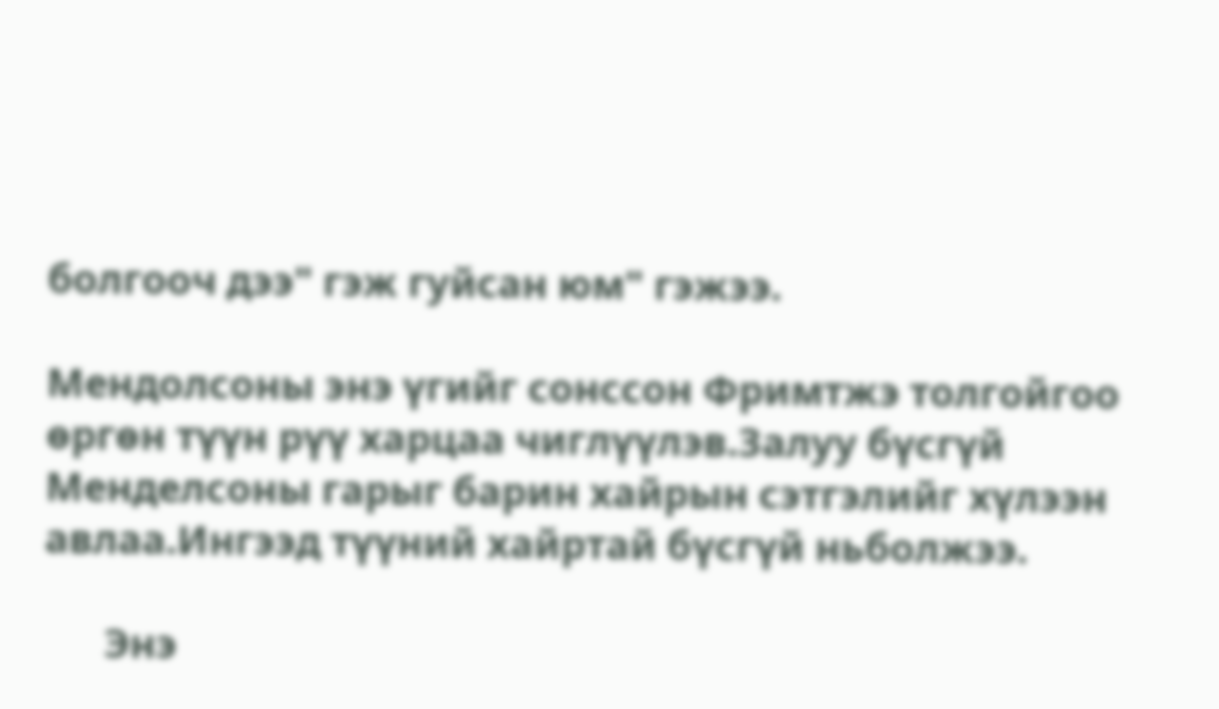болгооч дээ" гэж гуйсан юм" гэжээ.

Мендолсоны энэ үгийг сонссон Фримтжэ толгойгоо өргөн түүн рүү харцаа чиглүүлэв.Залуу бүсгүй Менделсоны гарыг барин хайрын сэтгэлийг хүлээн авлаа.Ингээд түүний хайртай бүсгүй ньболжээ.

      Энэ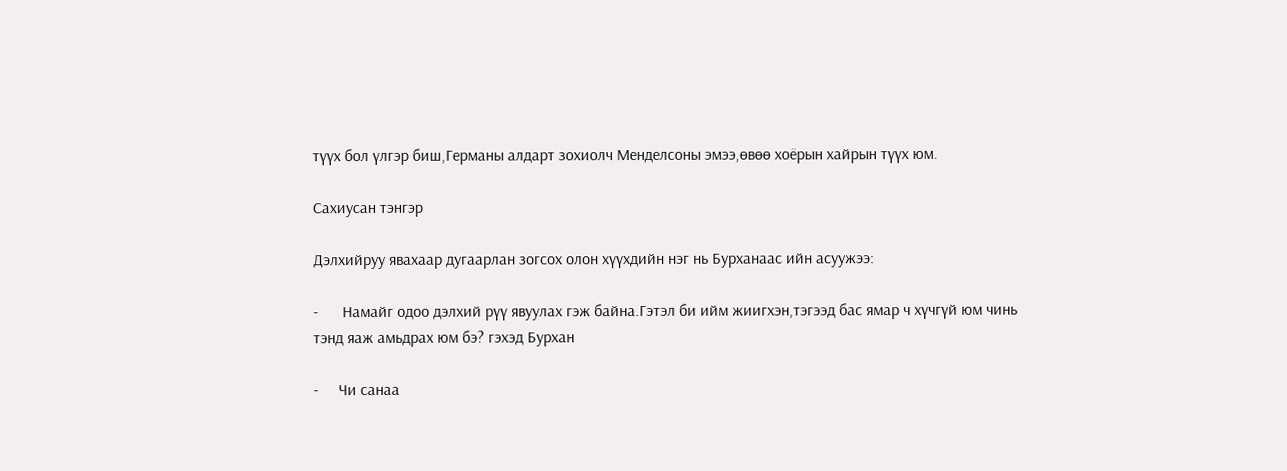түүх бол үлгэр биш,Германы алдарт зохиолч Менделсоны эмээ,өвөө хоёрын хайрын түүх юм.

Сахиусан тэнгэр

Дэлхийруу явахаар дугаарлан зогсох олон хүүхдийн нэг нь Бурханаас ийн асуужээ:

-      Намайг одоо дэлхий рүү явуулах гэж байна.Гэтэл би ийм жиигхэн,тэгээд бас ямар ч хүчгүй юм чинь тэнд яаж амьдрах юм бэ? гэхэд Бурхан

-     Чи санаа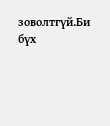зоволтгүй.Би бүх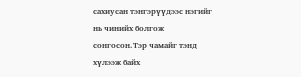сахиусан тэнгэрүүдээс нэгийг нь чинийх болгож сонгосон.Тэр чамайг тэнд хүлээж байх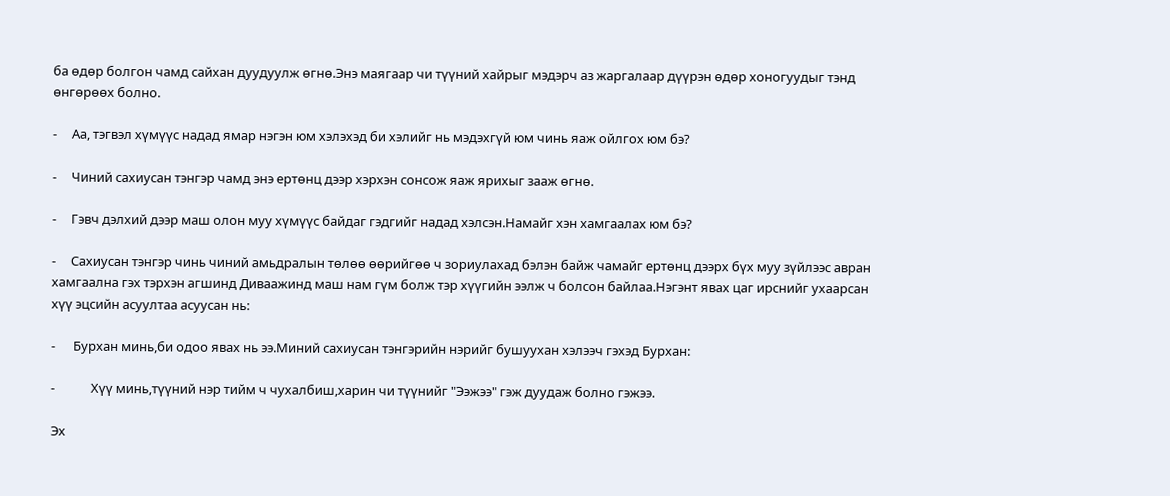ба өдөр болгон чамд сайхан дуудуулж өгнө.Энэ маягаар чи түүний хайрыг мэдэрч аз жаргалаар дүүрэн өдөр хоногуудыг тэнд өнгөрөөх болно.

-     Аа, тэгвэл хүмүүс надад ямар нэгэн юм хэлэхэд би хэлийг нь мэдэхгүй юм чинь яаж ойлгох юм бэ?

-     Чиний сахиусан тэнгэр чамд энэ ертөнц дээр хэрхэн сонсож яаж ярихыг зааж өгнө.

-     Гэвч дэлхий дээр маш олон муу хүмүүс байдаг гэдгийг надад хэлсэн.Намайг хэн хамгаалах юм бэ?

-     Сахиусан тэнгэр чинь чиний амьдралын төлөө өөрийгөө ч зориулахад бэлэн байж чамайг ертөнц дээрх бүх муу зүйлээс авран хамгаална гэх тэрхэн агшинд Диваажинд маш нам гүм болж тэр хүүгийн ээлж ч болсон байлаа.Нэгэнт явах цаг ирснийг ухаарсан хүү эцсийн асуултаа асуусан нь:

-      Бурхан минь,би одоо явах нь ээ.Миний сахиусан тэнгэрийн нэрийг бушуухан хэлээч гэхэд Бурхан:

-            Хүү минь,түүний нэр тийм ч чухалбиш,харин чи түүнийг "Ээжээ" гэж дуудаж болно гэжээ.

Эх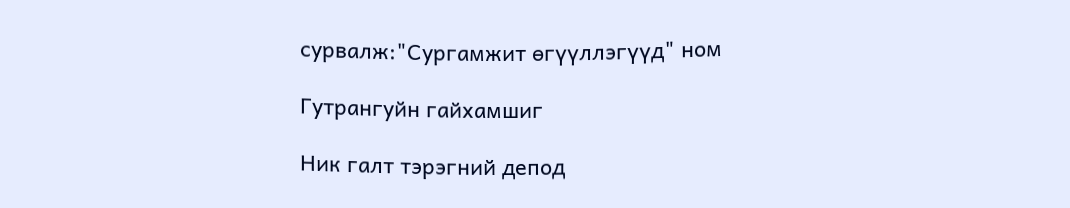сурвалж:"Сургамжит өгүүллэгүүд" ном

Гутрангуйн гайхамшиг

Ник галт тэрэгний депод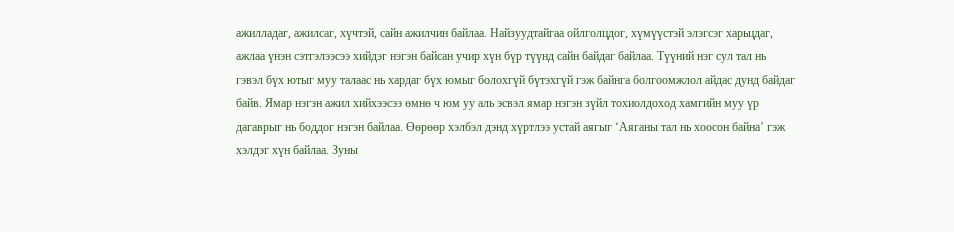ажилладаг, ажилсаг, хүчтэй, сайн ажилчин байлаа. Найзуудтайгаа ойлголцдог, хүмүүстэй элэгсэг харьцдаг, ажлаа үнэн сэтгэлээсээ хийдэг нэгэн байсан учир хүн бүр түүнд сайн байдаг байлаа. Түүний нэг сул тал нь гэвэл бүх ютыг муу талаас нь хардаг бүх юмыг болохгүй бүтэхгүй гэж байнга болгоомжлол айдас дунд байдаг байв. Ямар нэгэн ажил хийхээсээ өмнө ч юм уу аль эсвэл ямар нэгэн зүйл тохиолдоход хамгийн муу үр дагаврыг нь боддог нэгэн байлаа. Өөрөөр хэлбэл дэнд хүртлээ устай аягыг ‘Аяганы тал нь хоосон байна’ гэж хэлдэг хүн байлаа. Зуны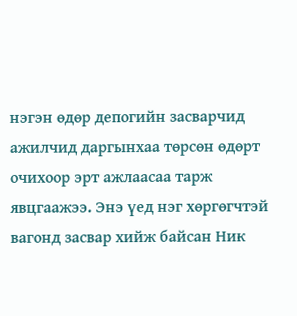нэгэн өдөр депогийн засварчид ажилчид даргынхаа төрсөн өдөрт очихоор эрт ажлаасаа тарж явцгаажээ. Энэ үед нэг хөргөгчтэй вагонд засвар хийж байсан Ник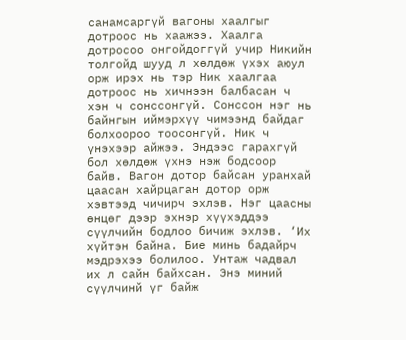санамсаргүй вагоны хаалгыг дотроос нь хаажээ. Хаалга дотросоо онгойдоггүй учир Никийн толгойд шууд л хөлдөж үхэх аюул орж ирэх нь тэр Ник хаалгаа дотроос нь хичнээн балбасан ч хэн ч сонссонгүй. Сонссон нэг нь байнгын иймэрхүү чимээнд байдаг болхоороо тоосонгүй. Ник ч үнэхээр айжээ. Эндээс гарахгүй бол хөлдөж үхнэ нэж бодсоор байв. Вагон дотор байсан уранхай цаасан хайрцаган дотор орж хэвтээд чичирч эхлэв. Нэг цаасны өнцөг дээр эхнэр хүүхэддээ сүүлчийн бодлоо бичиж эхлэв. ‘Их хүйтэн байна. Бие минь бадайрч мэдрэхээ болилоо. Унтаж чадвал их л сайн байхсан. Энэ миний сүүлчинй үг байж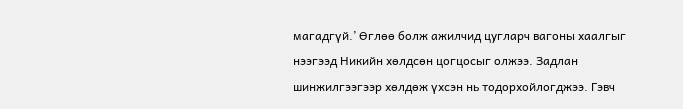магадгүй.’ Өглөө болж ажилчид цугларч вагоны хаалгыг нээгээд Никийн хөлдсөн цогцосыг олжээ. Задлан шинжилгээгээр хөлдөж үхсэн нь тодорхойлогджээ. Гэвч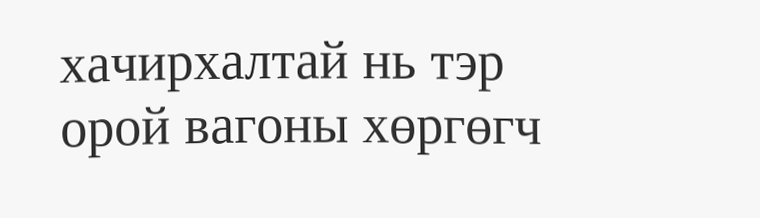хачирхалтай нь тэр орой вагоны хөргөгч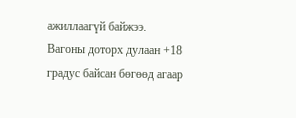ажиллаагүй байжээ. Вагоны доторх дулаан +18 градус байсан бөгөөд агаар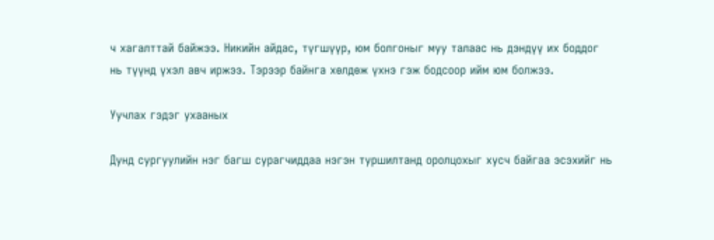ч хагалттай байжээ. Никийн айдас, түгшүүр, юм болгоныг муу талаас нь дэндүү их боддог нь түүнд үхэл авч иржээ. Тэрээр байнга хөлдөж үхнэ гэж бодсоор ийм юм болжээ.

Уучлах гэдэг ухааных

Дунд сургуулийн нэг багш сурагчиддаа нэгэн туршилтанд оролцохыг хусч байгаа эсэхийг нь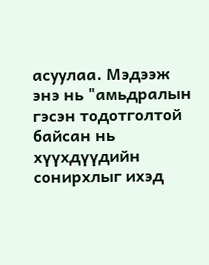асуулаа. Мэдээж энэ нь "амьдралын гэсэн тодотголтой байсан нь хүүхдүүдийн сонирхлыг ихэд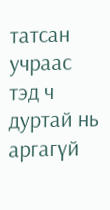татсан учраас тэд ч дуртай нь аргагүй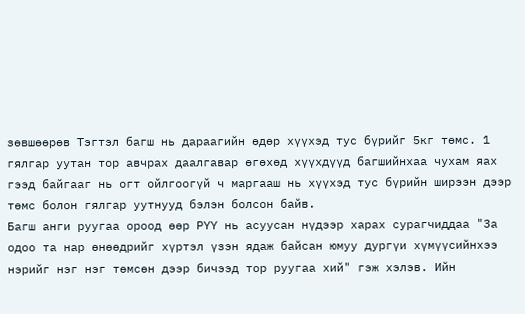зөвшөөрөв Тэгтэл багш нь дараагийн өдөр хүүхэд тус бүрийг 5кг төмс. 1 гялгар уутан тор авчрах даалгавар өгөхөд хүүхдүүд багшийнхаа чухам яах гээд байгааг нь огт ойлгоогүй ч маргааш нь хүүхэд тус бүрийн ширээн дээр төмс болон гялгар уутнууд бэлэн болсон байв.
Багш анги руугаа ороод өөр РҮҮ нь асуусан нүдээр харах сурагчиддаа "За одоо та нар өнөөдрийг хүртэл үзэн ядаж байсан юмуу дургүи хүмүүсийнхээ нэрийг нэг нэг төмсөн дээр бичээд тор руугаа хий" гэж хэлэв. Ийн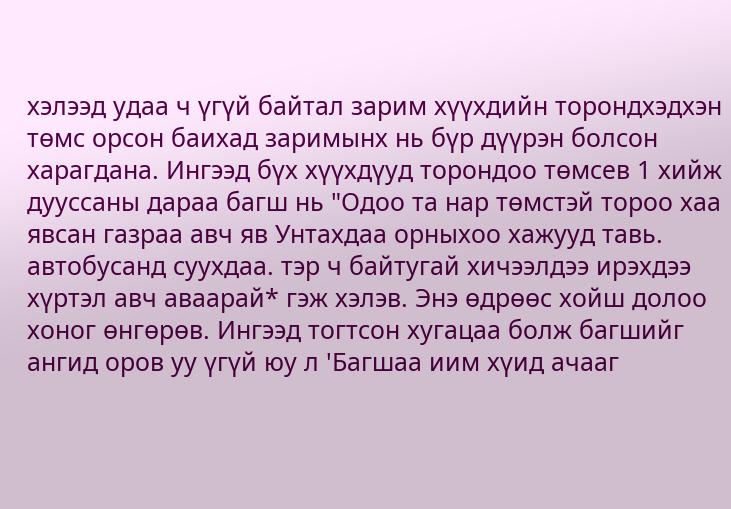хэлээд удаа ч үгүй байтал зарим хүүхдийн торондхэдхэн төмс орсон баихад заримынх нь бүр дүүрэн болсон харагдана. Ингээд бүх хүүхдүуд торондоо төмсев 1 хийж дууссаны дараа багш нь "Одоо та нар төмстэй тороо хаа явсан газраа авч яв Унтахдаа орныхоо хажууд тавь. автобусанд суухдаа. тэр ч байтугай хичээлдээ ирэхдээ хүртэл авч аваарай* гэж хэлэв. Энэ өдрөөс хойш долоо хоног өнгөрөв. Ингээд тогтсон хугацаа болж багшийг ангид оров уу үгүй юу л 'Багшаа иим хүид ачааг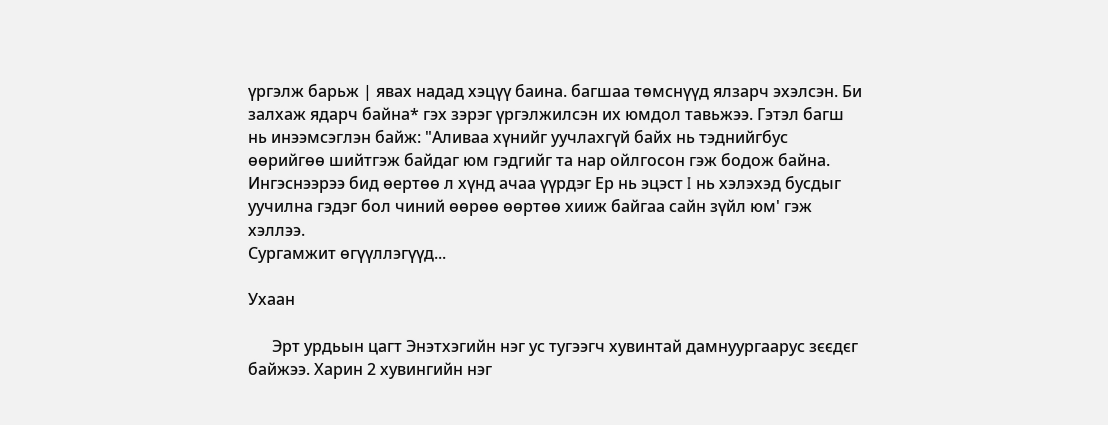үргэлж барьж | явах надад хэцүү баина. багшаа төмснүүд ялзарч эхэлсэн. Би залхаж ядарч байна* гэх зэрэг үргэлжилсэн их юмдол тавьжээ. Гэтэл багш нь инээмсэглэн байж: "Аливаа хүнийг уучлахгүй байх нь тэднийгбус өөрийгөө шийтгэж байдаг юм гэдгийг та нар ойлгосон гэж бодож байна. Ингэснээрээ бид өертөө л хүнд ачаа үүрдэг Ер нь эцэст I нь хэлэхэд бусдыг уучилна гэдэг бол чиний өөрөө өөртөө хииж байгаа сайн зүйл юм' гэж хэллээ.
Сургамжит өгүүллэгүүд...

Ухаан

      Эрт урдьын цагт Энэтхэгийн нэг ус тугээгч хувинтай дамнуургаарус зєєдєг байжээ. Харин 2 хувингийн нэг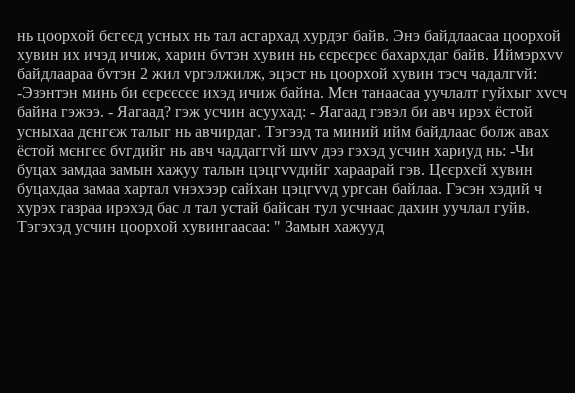нь цоорхой бєгєєд усных нь тал асгархад хурдэг байв. Энэ байдлаасаа цоорхой хувин их ичэд ичиж, харин бvтэн хувин нь єєрєєрєє бахархдаг байв. Иймэрхvv байдлаараа бvтэн 2 жил vргэлжилж, эцэст нь цоорхой хувин тэсч чадалгvй: -Эзэнтэн минь би єєрєєсєє ихэд ичиж байна. Мєн танаасаа уучлалт гуйхыг хvсч байна гэжээ. - Яагаад? гэж усчин асуухад: - Яагаад гэвэл би авч ирэх ёстой усныхаа дєнгєж талыг нь авчирдаг. Тэгээд та миний ийм байдлаас болж авах ёстой мєнгєє бvгдийг нь авч чаддаггvй шvv дээ гэхэд усчин хариуд нь: -Чи буцах замдаа замын хажуу талын цэцгvvдийг хараарай гэв. Цєєрхєй хувин буцахдаа замаа хартал vнэхээр сайхан цэцгvvд ургсан байлаа. Гэсэн хэдий ч хурэх газраа ирэхэд бас л тал устай байсан тул усчнаас дахин уучлал гуйв. Тэгэхэд усчин цоорхой хувингаасаа: " Замын хажууд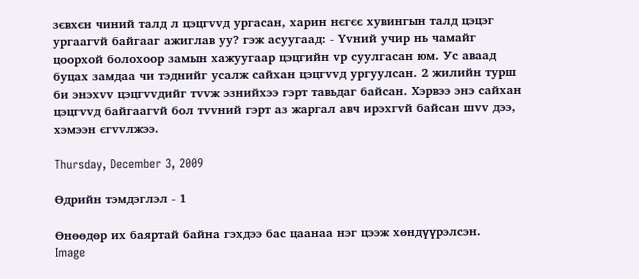зєвхєн чиний талд л цэцгvvд ургасан, харин нєгєє хувингын талд цэцэг ургаагvй байгааг ажиглав уу? гэж асуугаад: - Yvний учир нь чамайг цоорхой болохоор замын хажуугаар цэцгийн vр суулгасан юм. Ус аваад буцах замдаа чи тэднийг усалж сайхан цэцгvvд ургуулсан. 2 жилийн турш би энэхvv цэцгvvдийг тvvж эзнийхээ гэрт тавьдаг байсан. Хэрвээ энэ сайхан цэцгvvд байгаагvй бол тvvний гэрт аз жаргал авч ирэхгvй байсан шvv дээ, хэмээн єгvvлжээ.

Thursday, December 3, 2009

Өдрийн тэмдэглэл - 1

Өнөөдөр их баяртай байна гэхдээ бас цаанаа нэг цээж хөндүүрэлсэн.
Image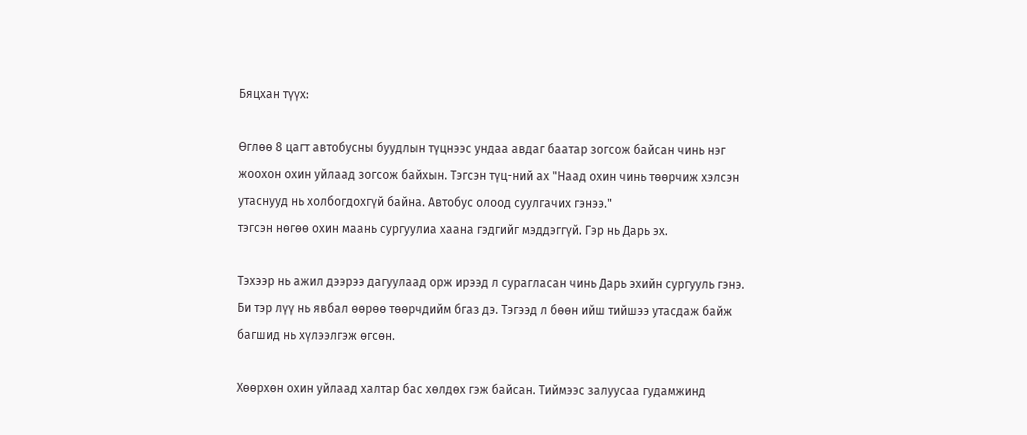Бяцхан түүх:

Өглөө 8 цагт автобусны буудлын түцнээс ундаа авдаг баатар зогсож байсан чинь нэг жоохон охин уйлаад зогсож байхын. Тэгсэн түц-ний ах "Наад охин чинь төөрчиж хэлсэн утаснууд нь холбогдохгүй байна. Автобус олоод суулгачих гэнээ."
тэгсэн нөгөө охин маань сургуулиа хаана гэдгийг мэддэггүй. Гэр нь Дарь эх.

Тэхээр нь ажил дээрээ дагуулаад орж ирээд л сурагласан чинь Дарь эхийн сургууль гэнэ. Би тэр лүү нь явбал өөрөө төөрчдийм бгаз дэ. Тэгээд л бөөн ийш тийшээ утасдаж байж багшид нь хүлээлгэж өгсөн.

Хөөрхөн охин уйлаад халтар бас хөлдөх гэж байсан. Тиймээс залуусаа гудамжинд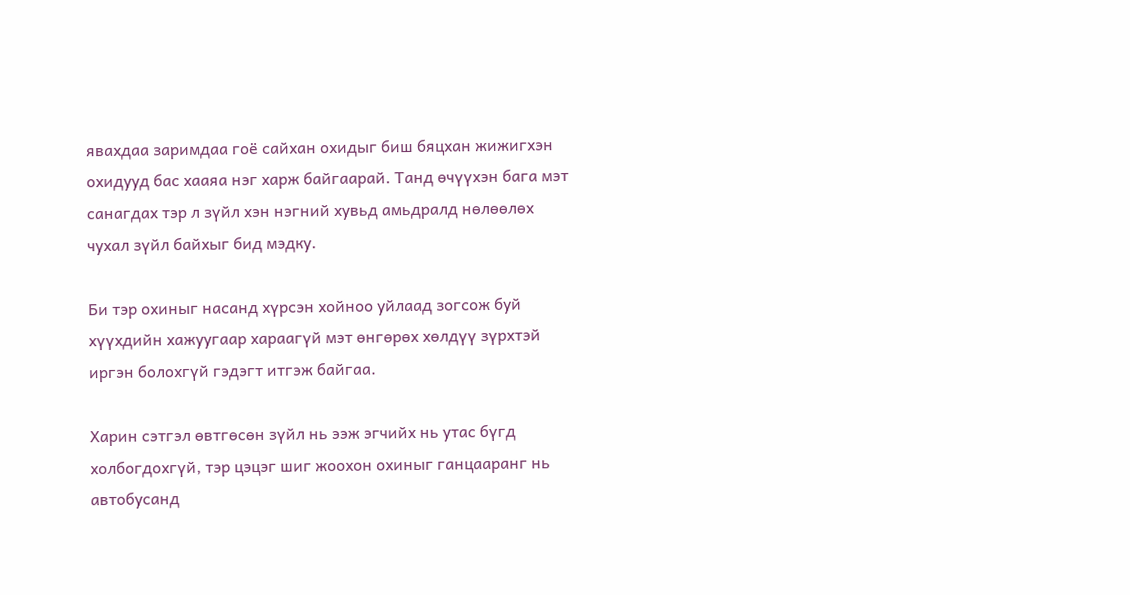явахдаа заримдаа гоё сайхан охидыг биш бяцхан жижигхэн охидууд бас хааяа нэг харж байгаарай. Танд өчүүхэн бага мэт санагдах тэр л зүйл хэн нэгний хувьд амьдралд нөлөөлөх чухал зүйл байхыг бид мэдку.

Би тэр охиныг насанд хүрсэн хойноо уйлаад зогсож буй хүүхдийн хажуугаар хараагүй мэт өнгөрөх хөлдүү зүрхтэй иргэн болохгүй гэдэгт итгэж байгаа.

Харин сэтгэл өвтгөсөн зүйл нь ээж эгчийх нь утас бүгд холбогдохгүй, тэр цэцэг шиг жоохон охиныг ганцааранг нь автобусанд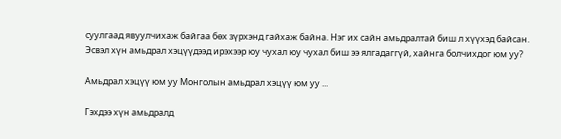суулгаад явуулчихаж байгаа бөх зүрхэнд гайхаж байна. Нэг их сайн амьдралтай биш л хүүхэд байсан. Эсвэл хүн амьдрал хэцүүдээд ирэхээр юу чухал юу чухал биш ээ ялгадаггүй, хайнга болчихдог юм уу?

Амьдрал хэцүү юм уу Монголын амьдрал хэцүү юм уу ...

Гэхдээ хүн амьдралд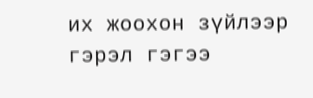их жоохон зүйлээр гэрэл гэгээ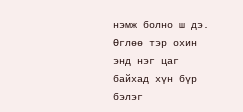нэмж болно ш дэ. Өглөө тэр охин энд нэг цаг байхад хүн бүр бэлэг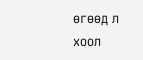өгөөд л хоол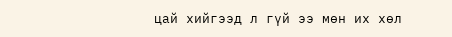цай хийгээд л гүй ээ мөн их хөл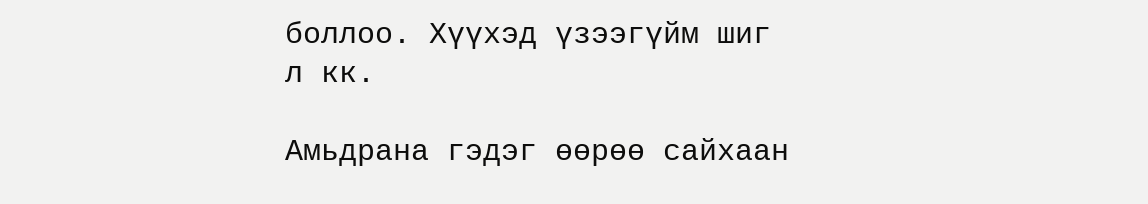боллоо. Хүүхэд үзээгүйм шиг л кк.

Амьдрана гэдэг өөрөө сайхаан